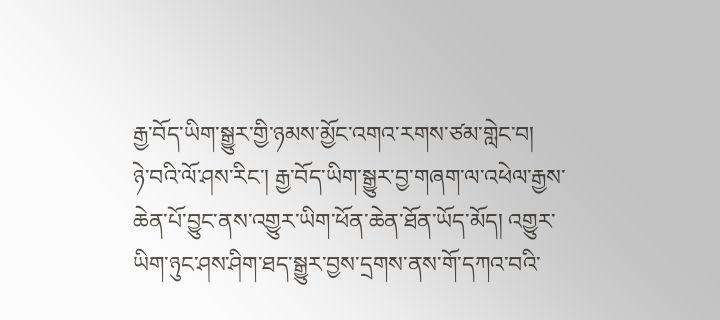རྒྱ་བོད་ཡིག་སྒྱུར་གྱི་ཉམས་མྱོང་འགའ་རགས་ཙམ་གླེང་བ།
ཉེ་བའི་ལོ་ཤས་རིང་། རྒྱ་བོད་ཡིག་སྒྱུར་བྱ་གཞག་ལ་འཕེལ་རྒྱས་ཆེན་པོ་བྱུང་ནས་འགྱུར་ཡིག་ཕོན་ཆེན་ཐོན་ཡོད་མོད། འགྱུར་ཡིག་ཉུང་ཤས་ཤིག་ཐད་སྒྱུར་བྱས་དྲགས་ནས་གོ་དཀའ་བའི་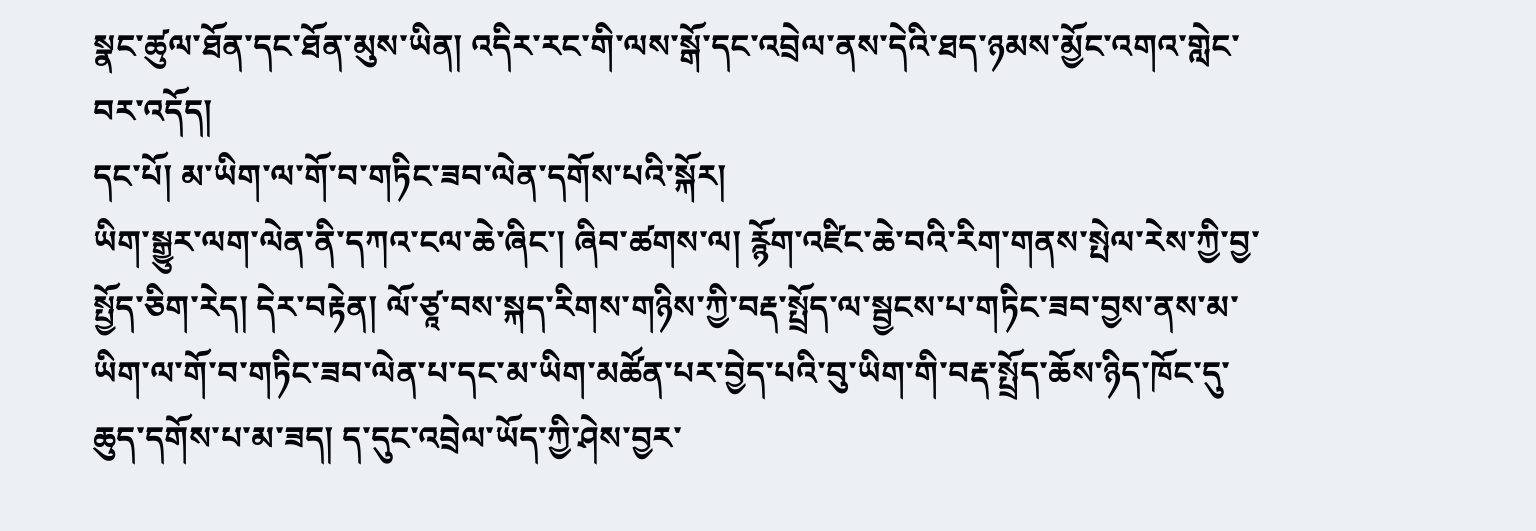སྣང་ཚུལ་ཐོན་དང་ཐོན་མུས་ཡིན། འདིར་རང་གི་ལས་སྒོ་དང་འབྲེལ་ནས་དེའི་ཐད་ཉམས་མྱོང་འགའ་གླེང་བར་འདོད།
དང་པོ། མ་ཡིག་ལ་གོ་བ་གཏིང་ཟབ་ལེན་དགོས་པའི་སྐོར།
ཡིག་སྒྱུར་ལག་ལེན་ནི་དཀའ་ངལ་ཆེ་ཞིང་། ཞིབ་ཚགས་ལ། རྙོག་འཛིང་ཆེ་བའི་རིག་གནས་སྤེལ་རེས་ཀྱི་བྱ་སྤྱོད་ཅིག་རེད། དེར་བརྟེན། ལོ་ཙཱ་བས་སྐད་རིགས་གཉིས་ཀྱི་བརྡ་སྤྲོད་ལ་སྦྱངས་པ་གཏིང་ཟབ་བྱས་ནས་མ་ཡིག་ལ་གོ་བ་གཏིང་ཟབ་ལེན་པ་དང་མ་ཡིག་མཚོན་པར་བྱེད་པའི་བུ་ཡིག་གི་བརྡ་སྤྲོད་ཆོས་ཉིད་ཁོང་དུ་ཆུད་དགོས་པ་མ་ཟད། ད་དུང་འབྲེལ་ཡོད་ཀྱི་ཤེས་བྱར་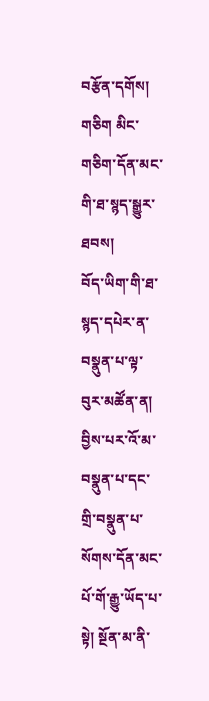བརྩོན་དགོས།
གཅིག མིང་གཅིག་དོན་མང་གི་ཐ་སྙད་སྒྱུར་ཐབས།
བོད་ཡིག་གི་ཐ་སྙད་དཔེར་ན་བསྣུན་པ་ལྟ་བུར་མཚོན་ན། བྱིས་པར་འོ་མ་བསྣུན་པ་དང་གྲི་བསྣུན་པ་སོགས་དོན་མང་པོ་གོ་རྒྱུ་ཡོད་པ་སྟེ། སྔོན་མ་ནི་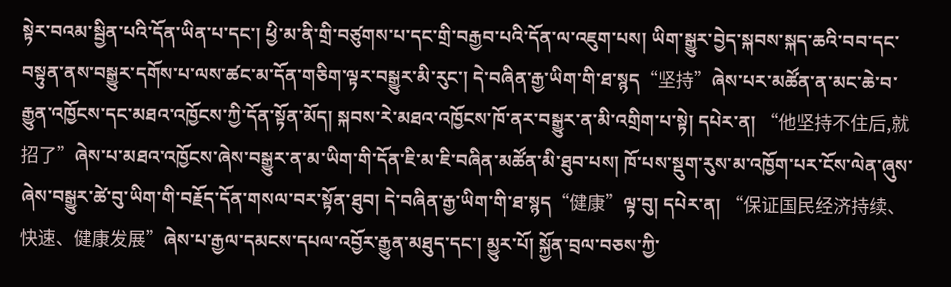སྟེར་བའམ་སྦྱིན་པའི་དོན་ཡིན་པ་དང་། ཕྱི་མ་ནི་གྲི་བཙུགས་པ་དང་གྲི་བརྒྱབ་པའི་དོན་ལ་འཇུག་པས། ཡིག་སྒྱུར་བྱེད་སྐབས་སྐད་ཆའི་བབ་དང་བསྟུན་ནས་བསྒྱུར་དགོས་པ་ལས་ཚང་མ་དོན་གཅིག་ལྟར་བསྒྱུར་མི་རུང་། དེ་བཞིན་རྒྱ་ཡིག་གི་ཐ་སྙད“坚持”ཞེས་པར་མཚོན་ན་མང་ཆེ་བ་རྒྱུན་འཁྱོངས་དང་མཐའ་འཁྱོངས་ཀྱི་དོན་སྟོན་མོད། སྐབས་རེ་མཐའ་འཁྱོངས་ཁོ་ནར་བསྒྱུར་ན་མི་འགྲིག་པ་སྟེ། དཔེར་ན། “他坚持不住后,就招了”ཞེས་པ་མཐའ་འཁྱོངས་ཞེས་བསྒྱུར་ན་མ་ཡིག་གི་དོན་ཇི་མ་ཇི་བཞིན་མཚོན་མི་ཐུབ་པས། ཁོ་པས་སྡུག་རུས་མ་འཁྱོག་པར་ངོས་ལེན་ཞུས་ཞེས་བསྒྱུར་ཚེ་བུ་ཡིག་གི་བརྗོད་དོན་གསལ་བར་སྟོན་ཐུབ། དེ་བཞིན་རྒྱ་ཡིག་གི་ཐ་སྙད“健康”ལྟ་བུ། དཔེར་ན། “保证国民经济持续、快速、健康发展”ཞེས་པ་རྒྱལ་དམངས་དཔལ་འབྱོར་རྒྱུན་མཐུད་དང་། མྱུར་པོ། སྐྱོན་བྲལ་བཅས་ཀྱི་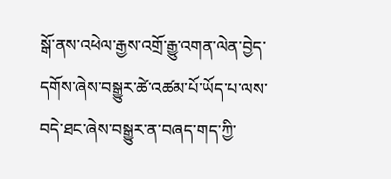སྒོ་ནས་འཕེལ་རྒྱས་འགྲོ་རྒྱུ་འགན་ལེན་བྱེད་དགོས་ཞེས་བསྒྱུར་ཚེ་འཚམ་པོ་ཡོད་པ་ལས་བདེ་ཐང་ཞེས་བསྒྱུར་ན་བཞད་གད་ཀྱི་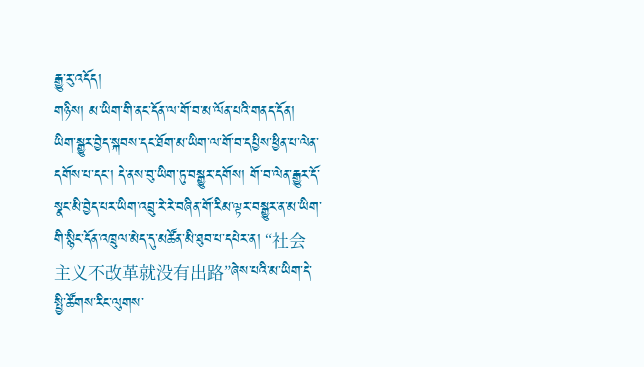རྒྱུ་རུ་འདོད།
གཉིས། མ་ཡིག་གི་ནང་དོན་ལ་གོ་བ་མ་ལོན་པའི་གནད་དོན།
ཡིག་སྒྱུར་བྱེད་སྐབས་དང་ཐོག་མ་ཡིག་ལ་གོ་བ་དཔྱིས་ཕྱིན་པ་ལེན་དགོས་པ་དང་། དེ་ནས་བུ་ཡིག་ཏུ་བསྒྱུར་དགོས། གོ་བ་ལེན་རྒྱུར་དོ་སྣང་མི་བྱེད་པར་ཡིག་འབྲུ་རེ་རེ་བཞིན་གོ་རིམ་ལྟར་བསྒྱུར་ན་མ་ཡིག་གི་སྙིང་དོན་འཁྲུལ་མེད་དུ་མཚོན་མི་ཐུབ་པ་དཔེར་ན། “社会主义不改革就没有出路”ཞེས་པའི་མ་ཡིག་དེ་སྤྱི་ཚོགས་རིང་ལུགས་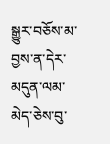སྒྱུར་བཅོས་མ་བྱས་ན་དེར་མདུན་ལམ་མེད་ཅེས་བུ་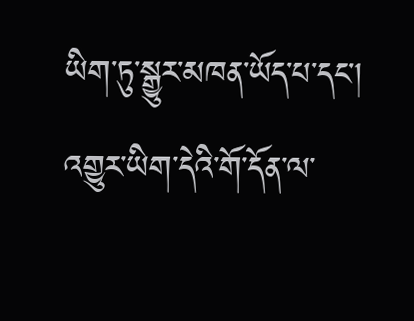ཡིག་ཏུ་སྒྱུར་མཁན་ཡོད་པ་དང་། འགྱུར་ཡིག་དེའི་གོ་དོན་ལ་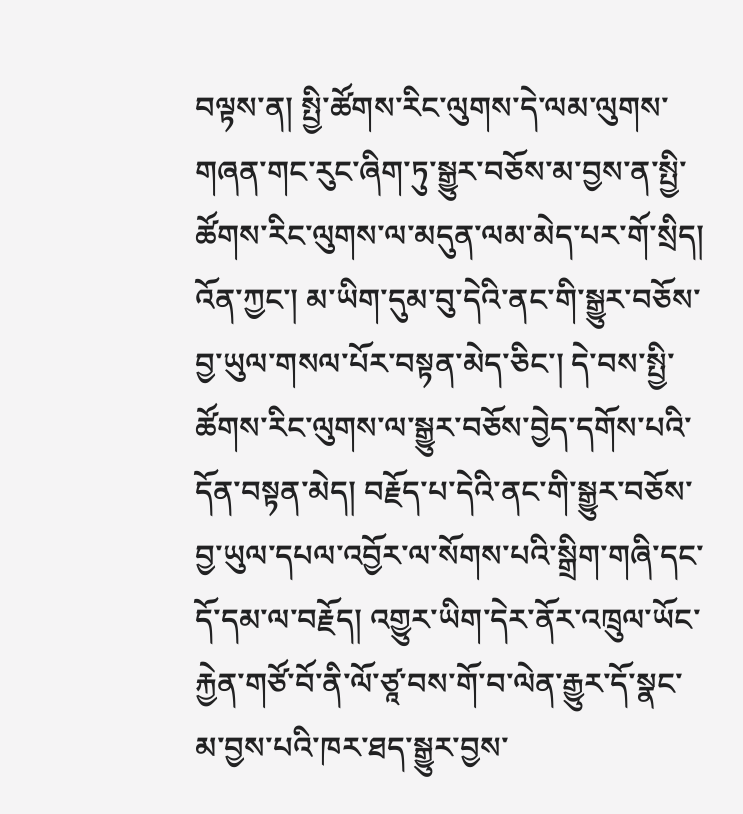བལྟས་ན། སྤྱི་ཚོགས་རིང་ལུགས་དེ་ལམ་ལུགས་གཞན་གང་རུང་ཞིག་ཏུ་སྒྱུར་བཅོས་མ་བྱས་ན་སྤྱི་ཚོགས་རིང་ལུགས་ལ་མདུན་ལམ་མེད་པར་གོ་སྲིད། འོན་ཀྱང་། མ་ཡིག་དུམ་བུ་དེའི་ནང་གི་སྒྱུར་བཅོས་བྱ་ཡུལ་གསལ་པོར་བསྟན་མེད་ཅིང་། དེ་བས་སྤྱི་ཚོགས་རིང་ལུགས་ལ་སྒྱུར་བཅོས་བྱེད་དགོས་པའི་དོན་བསྟན་མེད། བརྗོད་པ་དེའི་ནང་གི་སྒྱུར་བཅོས་བྱ་ཡུལ་དཔལ་འབྱོར་ལ་སོགས་པའི་སྒྲིག་གཞི་དང་དོ་དམ་ལ་བརྗོད། འགྱུར་ཡིག་དེར་ནོར་འཁྲུལ་ཡོང་རྐྱེན་གཙོ་བོ་ནི་ལོ་ཙཱ་བས་གོ་བ་ལེན་རྒྱུར་དོ་སྣང་མ་བྱས་པའི་ཁར་ཐད་སྒྱུར་བྱས་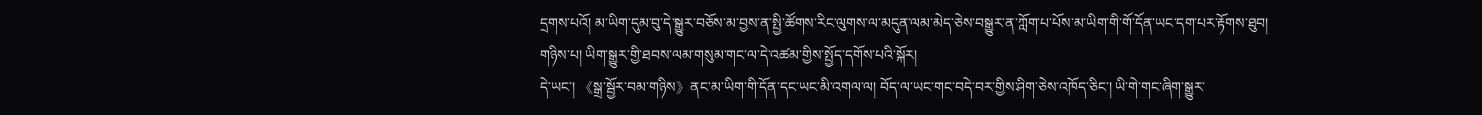དྲགས་པའོ། མ་ཡིག་དུམ་བུ་དེ་སྒྱུར་བཅོས་མ་བྱས་ན་སྤྱི་ཚོགས་རིང་ལུགས་ལ་མདུན་ལམ་མེད་ཅེས་བསྒྱུར་ན་ཀློག་པ་པོས་མ་ཡིག་གི་གོ་དོན་ཡང་དག་པར་རྟོགས་ཐུབ།
གཉིས་པ། ཡིག་སྒྱུར་གྱི་ཐབས་ལམ་གསུམ་གང་ལ་དེ་འཚམ་གྱིས་སྤྱོད་དགོས་པའི་སྐོར།
དེ་ཡང་། 《སྒྲ་སྦྱོར་བམ་གཉིས》ནང་མ་ཡིག་གི་དོན་དང་ཡང་མི་འགལ་ལ། བོད་ལ་ཡང་གང་བདེ་བར་གྱིས་ཤིག་ཅེས་འཁོད་ཅིང་། ཡི་གེ་གང་ཞིག་སྒྱུར་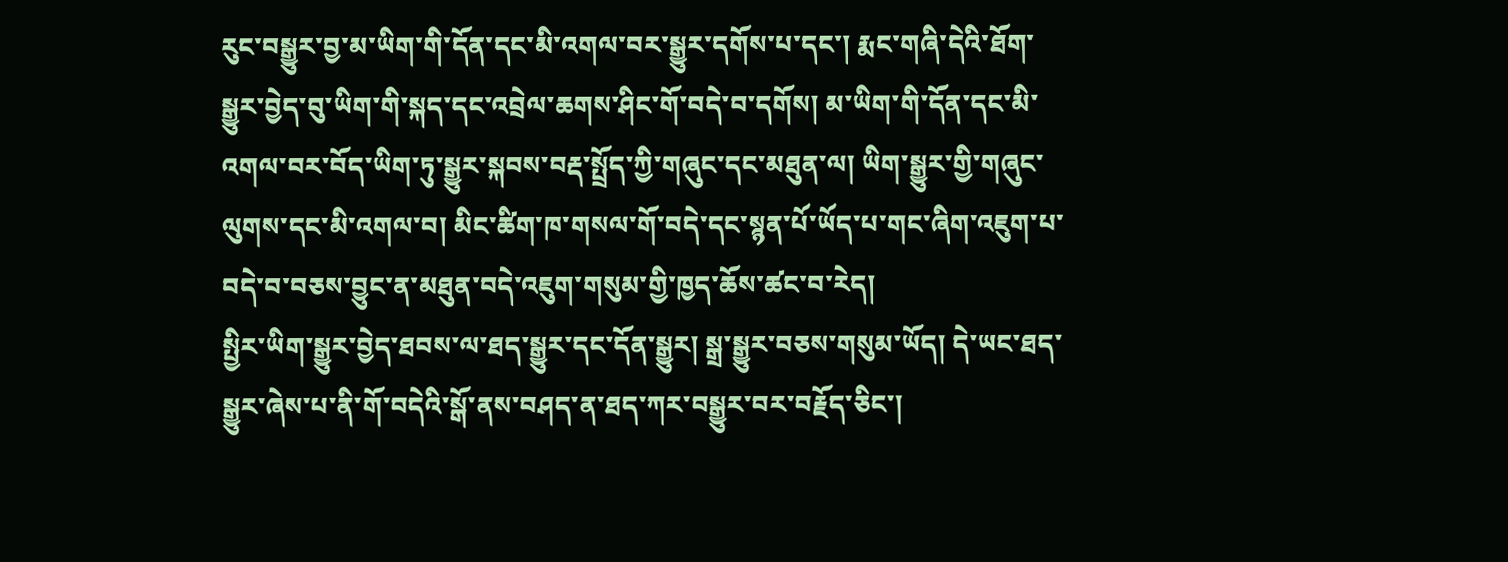རུང་བསྒྱུར་བྱ་མ་ཡིག་གི་དོན་དང་མི་འགལ་བར་སྒྱུར་དགོས་པ་དང་། རྨང་གཞི་དེའི་ཐོག་སྒྱུར་བྱེད་བུ་ཡིག་གི་སྐད་དང་འབྲེལ་ཆགས་ཤིང་གོ་བདེ་བ་དགོས། མ་ཡིག་གི་དོན་དང་མི་འགལ་བར་བོད་ཡིག་ཏུ་སྒྱུར་སྐབས་བརྡ་སྤྲོད་ཀྱི་གཞུང་དང་མཐུན་ལ། ཡིག་སྒྱུར་གྱི་གཞུང་ལུགས་དང་མི་འགལ་བ། མིང་ཚིག་ཁ་གསལ་གོ་བདེ་དང་སྙན་པོ་ཡོད་པ་གང་ཞིག་འཇུག་པ་བདེ་བ་བཅས་བྱུང་ན་མཐུན་བདེ་འཇུག་གསུམ་གྱི་ཁྱད་ཆོས་ཚང་བ་རེད།
སྤྱིར་ཡིག་སྒྱུར་བྱེད་ཐབས་ལ་ཐད་སྒྱུར་དང་དོན་སྒྱུར། སྒྲ་སྒྱུར་བཅས་གསུམ་ཡོད། དེ་ཡང་ཐད་སྒྱུར་ཞེས་པ་ནི་གོ་བདེའི་སྒོ་ནས་བཤད་ན་ཐད་ཀར་བསྒྱུར་བར་བརྗོད་ཅིང་།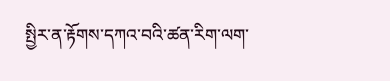སྤྱིར་ན་རྟོགས་དཀའ་བའི་ཚན་རིག་ལག་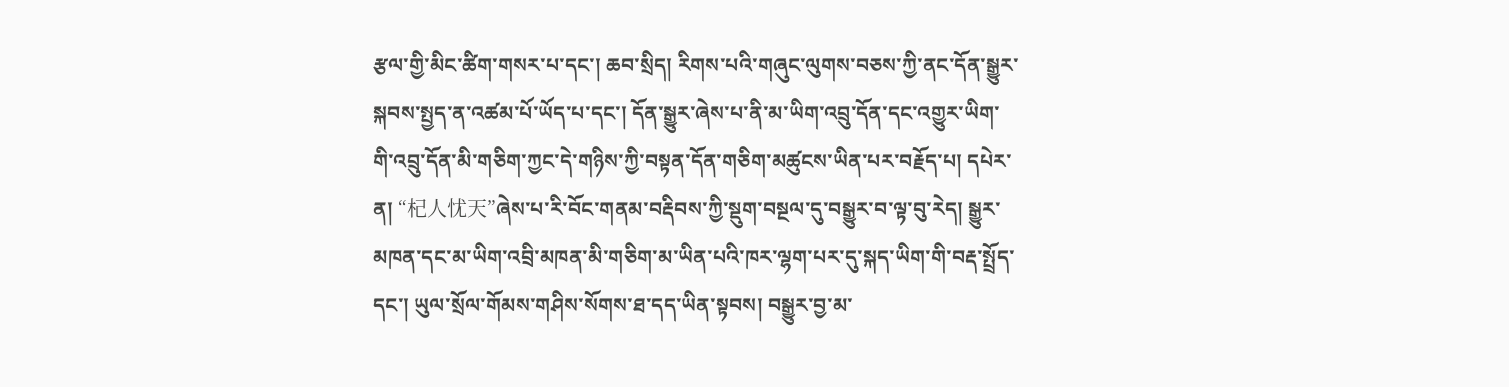རྩལ་གྱི་མིང་ཚིག་གསར་པ་དང་། ཆབ་སྲིད། རིགས་པའི་གཞུང་ལུགས་བཅས་ཀྱི་ནང་དོན་སྒྱུར་སྐབས་སྤྱད་ན་འཚམ་པོ་ཡོད་པ་དང་། དོན་སྒྱུར་ཞེས་པ་ནི་མ་ཡིག་འབྲུ་དོན་དང་འགྱུར་ཡིག་གི་འབྲུ་དོན་མི་གཅིག་ཀྱང་དེ་གཉིས་ཀྱི་བསྟན་དོན་གཅིག་མཚུངས་ཡིན་པར་བརྗོད་པ། དཔེར་ན། “杞人忧天”ཞེས་པ་རི་བོང་གནམ་བརྡིབས་ཀྱི་སྡུག་བསྔལ་དུ་བསྒྱུར་བ་ལྟ་བུ་རེད། སྒྱུར་མཁན་དང་མ་ཡིག་འབྲི་མཁན་མི་གཅིག་མ་ཡིན་པའི་ཁར་ལྷག་པར་དུ་སྐད་ཡིག་གི་བརྡ་སྤྲོད་དང་། ཡུལ་སྲོལ་གོམས་གཤིས་སོགས་ཐ་དད་ཡིན་སྟབས། བསྒྱུར་བྱ་མ་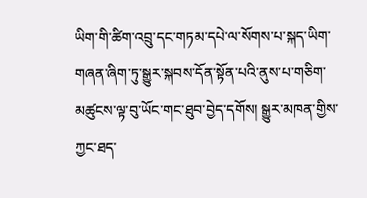ཡིག་གི་ཚིག་འབྲུ་དང་གཏམ་དཔེ་ལ་སོགས་པ་སྐད་ཡིག་གཞན་ཞིག་ཏུ་སྒྱུར་སྐབས་དོན་སྟོན་པའི་ནུས་པ་གཅིག་མཚུངས་ལྟ་བུ་ཡོང་གང་ཐུབ་བྱེད་དགོས། སྒྱུར་མཁན་གྱིས་ཀྱང་ཐད་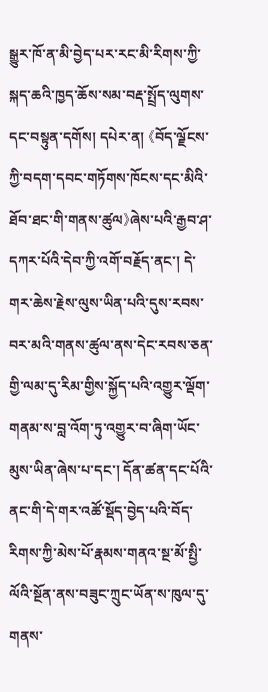སྒྱུར་ཁོ་ན་མི་བྱེད་པར་རང་མི་རིགས་ཀྱི་སྐད་ཆའི་ཁྱད་ཆོས་སམ་བརྡ་སྤྲོད་ལུགས་དང་བསྟུན་དགོས། དཔེར་ན། 《བོད་ལྗོངས་ཀྱི་བདག་དབང་གཏོགས་ཁོངས་དང་མིའི་ཐོབ་ཐང་གི་གནས་ཚུལ》ཞེས་པའི་རྒྱབ་ཤ་དཀར་པོའི་དེབ་ཀྱི་འགོ་བརྗོད་ནང་། དེ་གར་ཆེས་རྗེས་ལུས་ཡིན་པའི་དུས་རབས་བར་མའི་གནས་ཚུལ་ནས་དེང་རབས་ཅན་གྱི་ལམ་དུ་རིམ་གྱིས་སྐྱོད་པའི་འགྱུར་ལྡོག་གནམ་ས་བླ་འོག་ཏུ་འགྱུར་བ་ཞིག་ཡོང་མུས་ཡིན་ཞེས་པ་དང་། དོན་ཚན་དང་པོའི་ནང་གི་དེ་གར་འཚོ་སྡོད་བྱེད་པའི་བོད་རིགས་ཀྱི་མེས་པོ་རྣམས་གནའ་སྔ་མོ་སྤྱི་ལོའི་སྔོན་ནས་བཟུང་ཀྲུང་ཡོན་ས་ཁུལ་དུ་གནས་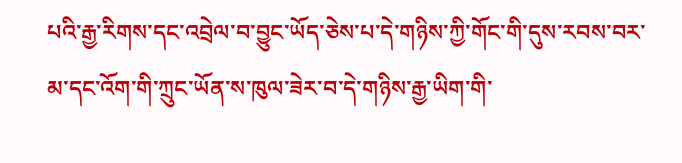པའི་རྒྱ་རིགས་དང་འབྲེལ་བ་བྱུང་ཡོད་ཅེས་པ་དེ་གཉིས་ཀྱི་གོང་གི་དུས་རབས་བར་མ་དང་འོག་གི་ཀྲུང་ཡོན་ས་ཁུལ་ཟེར་བ་དེ་གཉིས་རྒྱ་ཡིག་གི་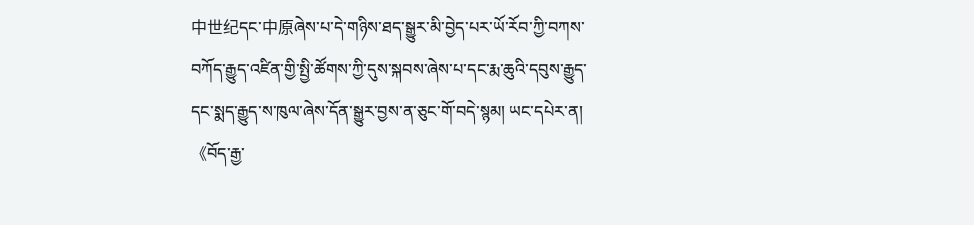中世纪དང་中原ཞེས་པ་དེ་གཉིས་ཐད་སྒྱུར་མི་བྱེད་པར་ཡོ་རོབ་ཀྱི་བཀས་བཀོད་རྒྱུད་འཛིན་གྱི་སྤྱི་ཚོགས་ཀྱི་དུས་སྐབས་ཞེས་པ་དང་རྨ་ཆུའི་དབུས་རྒྱུད་དང་སྨད་རྒྱུད་ས་ཁུལ་ཞེས་དོན་སྒྱུར་བྱས་ན་ཅུང་གོ་བདེ་སྙམ། ཡང་དཔེར་ན། 《བོད་རྒྱ་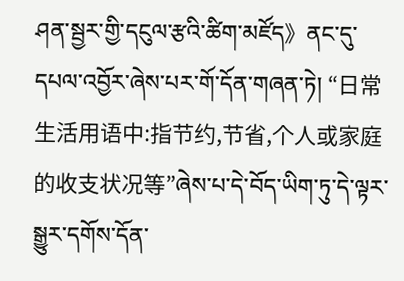ཤན་སྦྱར་གྱི་དངུལ་རྩའི་ཚིག་མཛོད》ནང་དུ་དཔལ་འབྱོར་ཞེས་པར་གོ་དོན་གཞན་ཏེ། “日常生活用语中:指节约,节省,个人或家庭的收支状况等”ཞེས་པ་དེ་བོད་ཡིག་ཏུ་དེ་ལྟར་སྒྱུར་དགོས་དོན་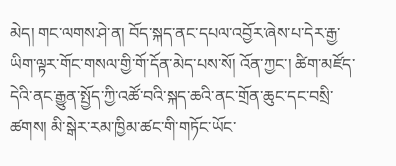མེད། གང་ལགས་ཤེ་ན། བོད་སྐད་ནང་དཔལ་འབྱོར་ཞེས་པ་དེར་རྒྱ་ཡིག་ལྟར་གོང་གསལ་གྱི་གོ་དོན་མེད་པས་སོ། འོན་ཀྱང་། ཚིག་མཛོད་དེའི་ནང་རྒྱུན་སྤྱོད་ཀྱི་འཚོ་བའི་སྐད་ཆའི་ནང་གྲོན་ཆུང་དང་བསྲི་ཚགས། མི་སྒེར་རམ་ཁྱིམ་ཚང་གི་གཏོང་ཡོང་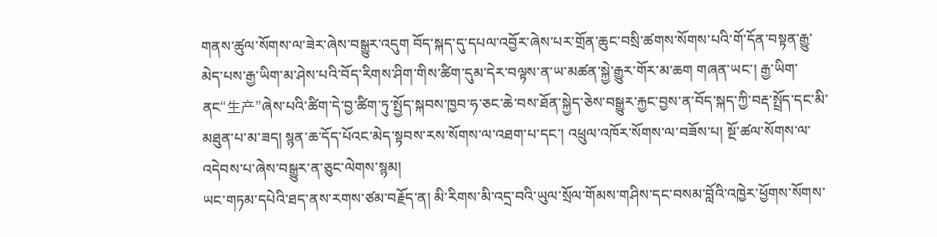གནས་ཚུལ་སོགས་ལ་ཟེར་ཞེས་བསྒྱུར་འདུག བོད་སྐད་དུ་དཔལ་འབྱོར་ཞེས་པར་གྲོན་ཆུང་བསྲི་ཚགས་སོགས་པའི་གོ་དོན་བསྟན་རྒྱུ་མེད་པས་རྒྱ་ཡིག་མ་ཤེས་པའི་བོད་རིགས་ཤིག་གིས་ཚིག་དུམ་དེར་བལྟས་ན་ཡ་མཚན་སྐྱེ་རྒྱུར་གོར་མ་ཆག གཞན་ཡང་། རྒྱ་ཡིག་ནང“生产”ཞེས་པའི་ཚིག་དེ་བྱ་ཚིག་ཏུ་སྤྱོད་སྐབས་ཁྱབ་ཧ་ཅང་ཆེ་བས་ཐོན་སྐྱེད་ཅེས་བསྒྱུར་རྐྱང་བྱས་ན་བོད་སྐད་ཀྱི་བརྡ་སྤྲོད་དང་མི་མཐུན་པ་མ་ཟད། སྙན་ཆ་དོད་པོའང་མེད་སྟབས་རས་སོགས་ལ་འཐག་པ་དང་། འཕྲུལ་འཁོར་སོགས་ལ་བཟོས་པ། སྔོ་ཚལ་སོགས་ལ་འདེབས་པ་ཞེས་བསྒྱུར་ན་ཅུང་ལེགས་སྙམ།
ཡང་གཏམ་དཔེའི་ཐད་ནས་རགས་ཙམ་བརྗོད་ན། མི་རིགས་མི་འདྲ་བའི་ཡུལ་སྲོལ་གོམས་གཤིས་དང་བསམ་བློའི་འཁྱེར་ཕྱོགས་སོགས་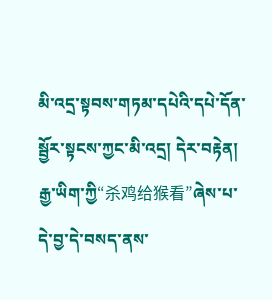མི་འདྲ་སྟབས་གཏམ་དཔེའི་དཔེ་དོན་སྦྱོར་སྟངས་ཀྱང་མི་འདྲ། དེར་བརྟེན། རྒྱ་ཡིག་ཀྱི“杀鸡给猴看”ཞེས་པ་དེ་བྱ་དེ་བསད་ནས་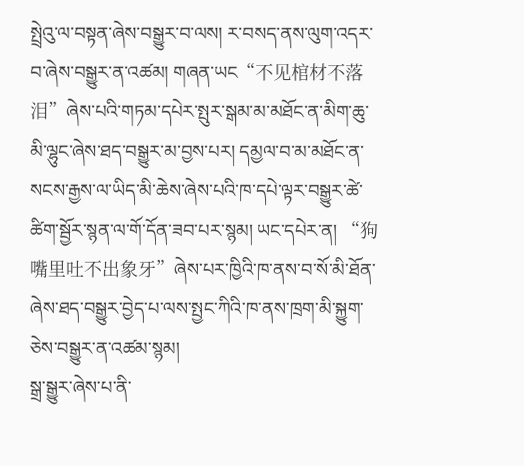སྤྲེའུ་ལ་བསྟན་ཞེས་བསྒྱུར་བ་ལས། ར་བསད་ནས་ལུག་འདར་བ་ཞེས་བསྒྱུར་ན་འཚམ། གཞན་ཡང“不见棺材不落泪”ཞེས་པའི་གཏམ་དཔེར་སྤུར་སྒམ་མ་མཐོང་ན་མིག་ཆུ་མི་ལྷུང་ཞེས་ཐད་བསྒྱུར་མ་བྱས་པར། དམྱལ་བ་མ་མཐོང་ན་སངས་རྒྱས་ལ་ཡིད་མི་ཆེས་ཞེས་པའི་ཁ་དཔེ་ལྟར་བསྒྱུར་ཚེ་ཚིག་སྦྱོར་སྙན་ལ་གོ་དོན་ཟབ་པར་སྙམ། ཡང་དཔེར་ན། “狗嘴里吐不出象牙”ཞེས་པར་ཁྱིའི་ཁ་ནས་བ་སོ་མི་ཐོན་ཞེས་ཐད་བསྒྱུར་བྱེད་པ་ལས་སྤྱང་ཀིའི་ཁ་ནས་ཁྲག་མི་སྐྱུག་ཅེས་བསྒྱུར་ན་འཚམ་སྙམ།
སྒྲ་སྒྱུར་ཞེས་པ་ནི་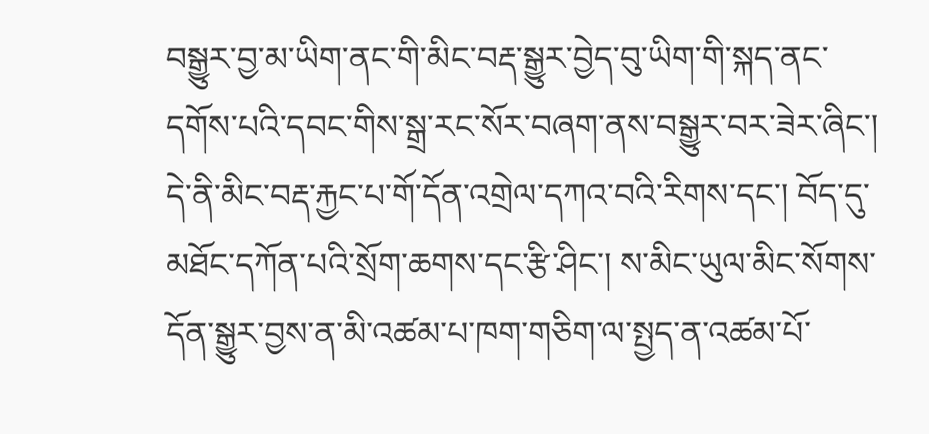བསྒྱུར་བྱ་མ་ཡིག་ནང་གི་མིང་བརྡ་སྒྱུར་བྱེད་བུ་ཡིག་གི་སྐད་ནང་དགོས་པའི་དབང་གིས་སྒྲ་རང་སོར་བཞག་ནས་བསྒྱུར་བར་ཟེར་ཞིང་། དེ་ནི་མིང་བརྡ་རྐྱང་པ་གོ་དོན་འགྲེལ་དཀའ་བའི་རིགས་དང་། བོད་དུ་མཐོང་དཀོན་པའི་སྲོག་ཆགས་དང་རྩི་ཤིང་། ས་མིང་ཡུལ་མིང་སོགས་དོན་སྒྱུར་བྱས་ན་མི་འཚམ་པ་ཁག་གཅིག་ལ་སྤྱད་ན་འཚམ་པོ་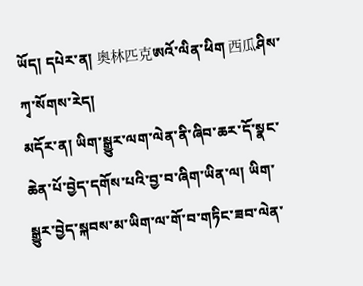ཡོད། དཔེར་ན། 奥林匹克ཨའོ་ལིན་ཕིག 西瓜ཤིས་ཀྭ་སོགས་རེད།
མདོར་ན། ཡིག་སྒྱུར་ལག་ལེན་ནི་ཞིབ་ཆར་དོ་སྣང་ཆེན་པོ་བྱེད་དགོས་པའི་བྱ་བ་ཞིག་ཡིན་ལ། ཡིག་སྒྱུར་བྱེད་སྐབས་མ་ཡིག་ལ་གོ་བ་གཏིང་ཟབ་ལེན་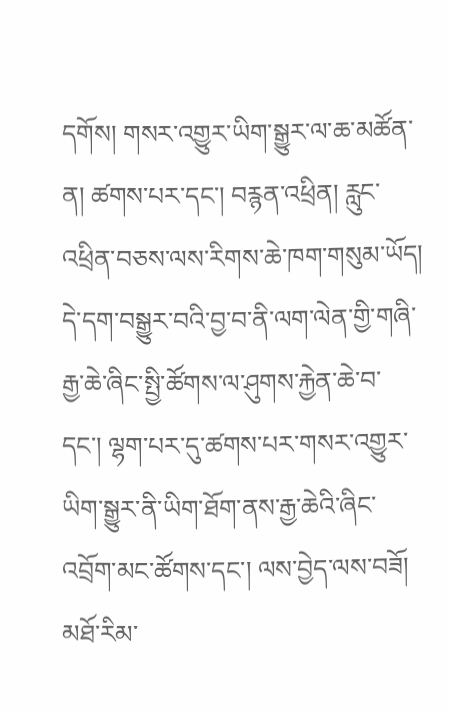དགོས། གསར་འགྱུར་ཡིག་སྒྱུར་ལ་ཆ་མཚོན་ན། ཚགས་པར་དང་། བརྙན་འཕྲིན། རླུང་འཕྲིན་བཅས་ལས་རིགས་ཆེ་ཁག་གསུམ་ཡོད། དེ་དག་བསྒྱུར་བའི་བྱ་བ་ནི་ལག་ལེན་གྱི་གཞི་རྒྱ་ཆེ་ཞིང་སྤྱི་ཚོགས་ལ་ཤུགས་རྐྱེན་ཆེ་བ་དང་། ལྷག་པར་དུ་ཚགས་པར་གསར་འགྱུར་ཡིག་སྒྱུར་ནི་ཡིག་ཐོག་ནས་རྒྱ་ཆེའི་ཞིང་འབྲོག་མང་ཚོགས་དང་། ལས་བྱེད་ལས་བཟོ། མཐོ་རིམ་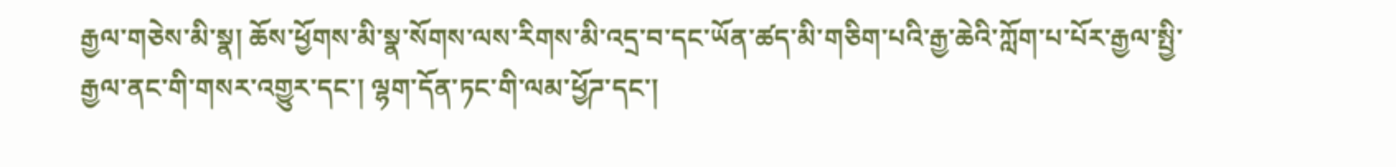རྒྱལ་གཅེས་མི་སྣ། ཆོས་ཕྱོགས་མི་སྣ་སོགས་ལས་རིགས་མི་འདྲ་བ་དང་ཡོན་ཚད་མི་གཅིག་པའི་རྒྱ་ཆེའི་ཀློག་པ་པོར་རྒྱལ་སྤྱི་རྒྱལ་ནང་གི་གསར་འགྱུར་དང་། ལྷག་དོན་ཏང་གི་ལམ་ཕྱོཌ་དང་།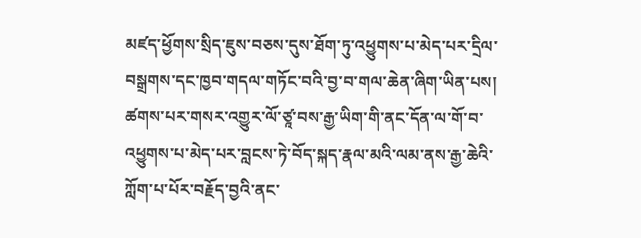མཛད་ཕྱོགས་སྲིད་ཇུས་བཅས་དུས་ཐོག་ཏུ་འཕྱུགས་པ་མེད་པར་དྲིལ་བསྒྲགས་དང་ཁྱབ་གདལ་གཏོང་བའི་བྱ་བ་གལ་ཆེན་ཞིག་ཡིན་པས། ཚགས་པར་གསར་འགྱུར་ལོ་ཙཱ་བས་རྒྱ་ཡིག་གི་ནང་དོན་ལ་གོ་བ་འཕྱུགས་པ་མེད་པར་བླངས་ཏེ་བོད་སྐད་རྣལ་མའི་ལམ་ནས་རྒྱ་ཆེའི་ཀློག་པ་པོར་བརྗོད་བྱའི་ནང་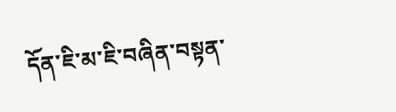དོན་ཇི་མ་ཇི་བཞིན་བསྟན་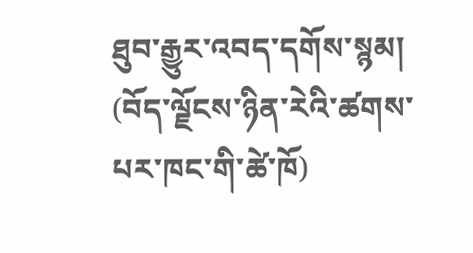ཐུབ་རྒྱུར་འབད་དགོས་སྙམ།
(བོད་ལྗོངས་ཉིན་རེའི་ཚགས་པར་ཁང་གི་ཚེ་ཁོ)